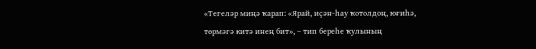«Тегеләр миңә ҡарап: «Ярай, иҫән-һау ҡотолдоң, юғиһә, төрмәгә китә инең бит», – тип береһе ҡулының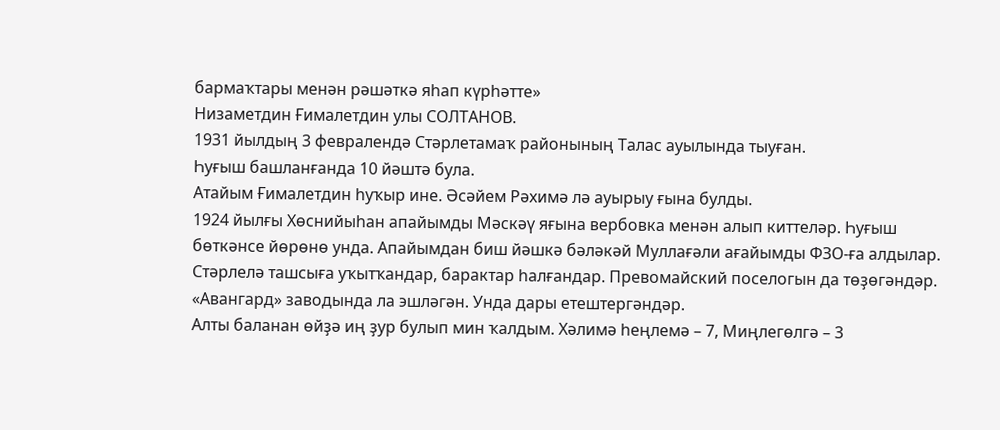бармаҡтары менән рәшәткә яһап күрһәтте»
Низаметдин Ғималетдин улы СОЛТАНОВ.
1931 йылдың 3 февралендә Стәрлетамаҡ районының Талас ауылында тыуған.
Һуғыш башланғанда 10 йәштә була.
Атайым Ғималетдин һуҡыр ине. Әсәйем Рәхимә лә ауырыу ғына булды.
1924 йылғы Хөснийыһан апайымды Мәскәү яғына вербовка менән алып киттеләр. Һуғыш бөткәнсе йөрөнө унда. Апайымдан биш йәшкә бәләкәй Муллағәли ағайымды ФЗО-ға алдылар. Стәрлелә ташсыға уҡытҡандар, барактар һалғандар. Превомайский поселогын да төҙөгәндәр. «Авангард» заводында ла эшләгән. Унда дары етештергәндәр.
Алты баланан өйҙә иң ҙур булып мин ҡалдым. Хәлимә һеңлемә – 7, Миңлегөлгә – 3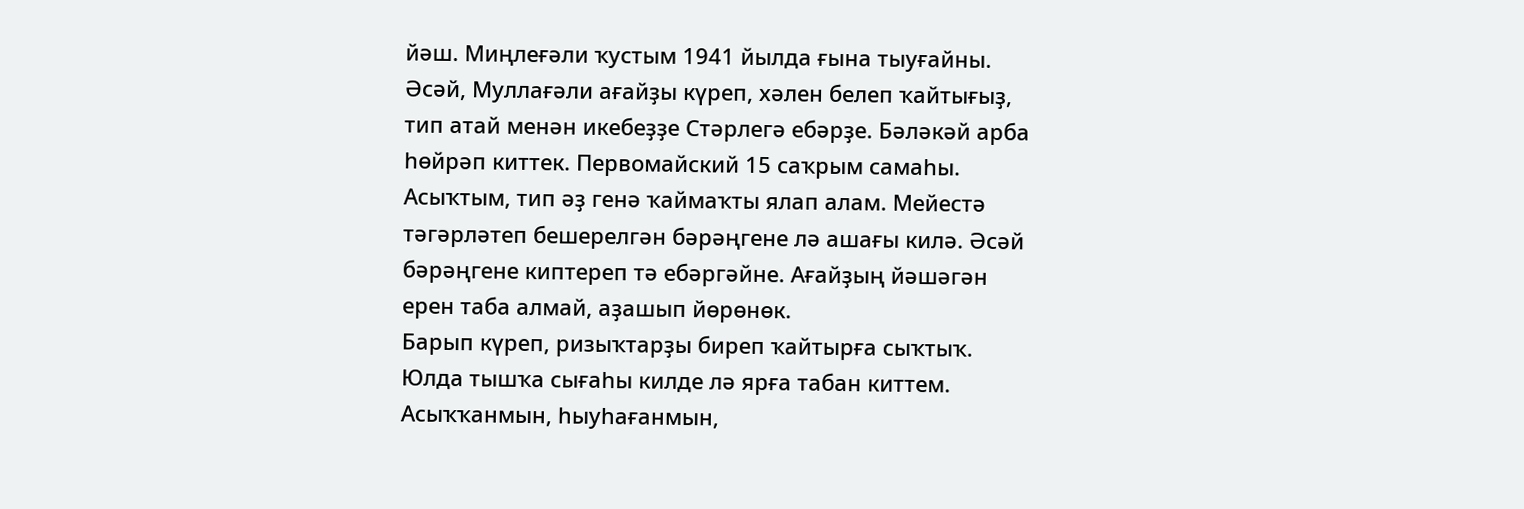йәш. Миңлеғәли ҡустым 1941 йылда ғына тыуғайны.
Әсәй, Муллағәли ағайҙы күреп, хәлен белеп ҡайтығыҙ, тип атай менән икебеҙҙе Стәрлегә ебәрҙе. Бәләкәй арба һөйрәп киттек. Первомайский 15 саҡрым самаһы. Асыҡтым, тип әҙ генә ҡаймаҡты ялап алам. Мейестә тәгәрләтеп бешерелгән бәрәңгене лә ашағы килә. Әсәй бәрәңгене киптереп тә ебәргәйне. Ағайҙың йәшәгән ерен таба алмай, аҙашып йөрөнөк.
Барып күреп, ризыҡтарҙы биреп ҡайтырға сыҡтыҡ. Юлда тышҡа сығаһы килде лә ярға табан киттем. Асыҡҡанмын, һыуһағанмын,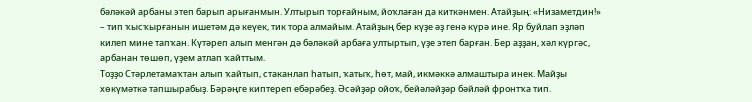бәләкәй арбаны этеп барып арығанмын. Ултырып торғайным, йоҡлаған да киткәнмен. Атайҙың: «Низаметдин!» – тип ҡысҡырғанын ишетәм дә кеүек, тик тора алмайым. Атайҙың бер күҙе әҙ генә күрә ине. Яр буйлап эҙләп килеп мине тапҡан. Күтәреп алып менгән дә бәләкәй арбаға ултыртып, үҙе этеп барған. Бер аҙҙан, хәл күргәс, арбанан төшөп, үҙем атлап ҡайттым.
Тоҙҙо Стәрлетамаҡтан алып ҡайтып, стаканлап һатып, ҡатыҡ, һөт, май, икмәккә алмаштыра инек. Майҙы хөкүмәткә тапшырабыҙ. Бәрәңге киптереп ебәрәбеҙ. Әсәйҙәр ойоҡ, бейәләйҙәр бәйләй фронтҡа тип.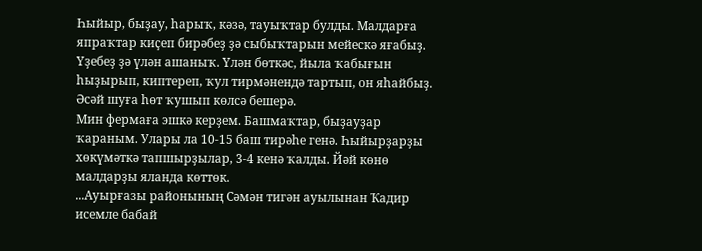Һыйыр, быҙау, һарыҡ, кәзә, тауыҡтар булды. Малдарға япраҡтар киҫеп бирәбеҙ ҙә сыбыҡтарын мейескә яғабыҙ. Үҙебеҙ ҙә үлән ашаныҡ. Үлән бөткәс, йыла ҡабығын һыҙырып, киптереп, ҡул тирмәнендә тартып, он яһайбыҙ. Әсәй шуға һөт ҡушып көлсә бешерә.
Мин фермаға эшкә керҙем. Башмаҡтар, быҙауҙар ҡараным. Улары ла 10-15 баш тирәһе генә. Һыйырҙарҙы хөкүмәткә тапшырҙылар, 3-4 кенә ҡалды. Йәй көнө малдарҙы яланда көттөк.
...Ауырғазы районының Сәмән тигән ауылынан Ҡадир исемле бабай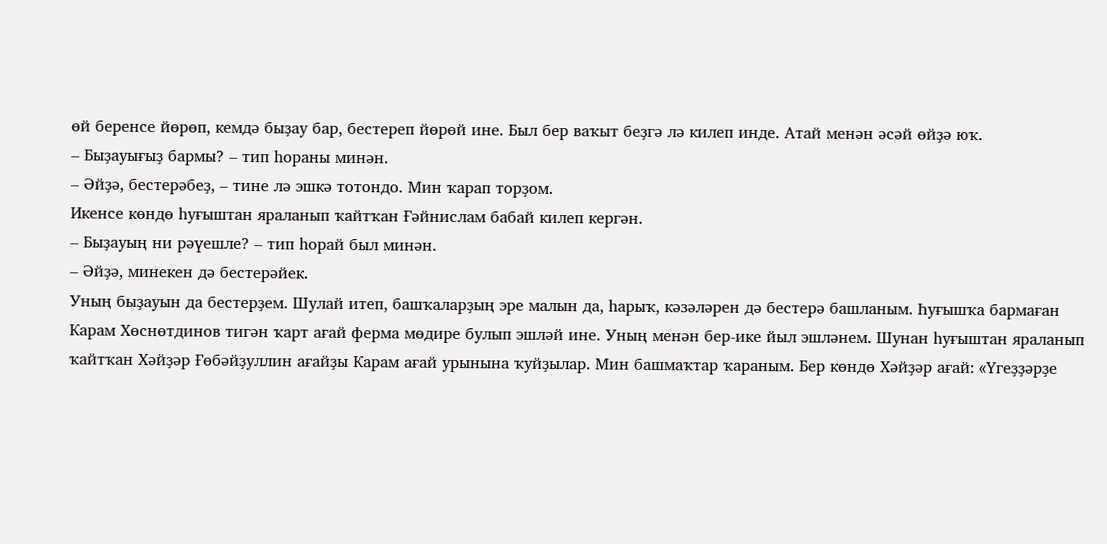өй беренсе йөрөп, кемдә быҙау бар, бестереп йөрөй ине. Был бер ваҡыт беҙгә лә килеп инде. Атай менән әсәй өйҙә юҡ.
– Быҙауығыҙ бармы? – тип һораны минән.
– Әйҙә, бестерәбеҙ, – тине лә эшкә тотондо. Мин ҡарап торҙом.
Икенсе көндө һуғыштан яраланып ҡайтҡан Ғәйнислам бабай килеп кергән.
– Быҙауың ни рәүешле? – тип һорай был минән.
– Әйҙә, минекен дә бестерәйек.
Уның быҙауын да бестерҙем. Шулай итеп, башҡаларҙың эре малын да, һарыҡ, кәзәләрен дә бестерә башланым. Һуғышҡа бармаған Карам Хөснөтдинов тигән ҡарт ағай ферма мөдире булып эшләй ине. Уның менән бер-ике йыл эшләнем. Шунан һуғыштан яраланып ҡайтҡан Хәйҙәр Ғөбәйҙуллин ағайҙы Карам ағай урынына ҡуйҙылар. Мин башмаҡтар ҡараным. Бер көндө Хәйҙәр ағай: «Үгеҙҙәрҙе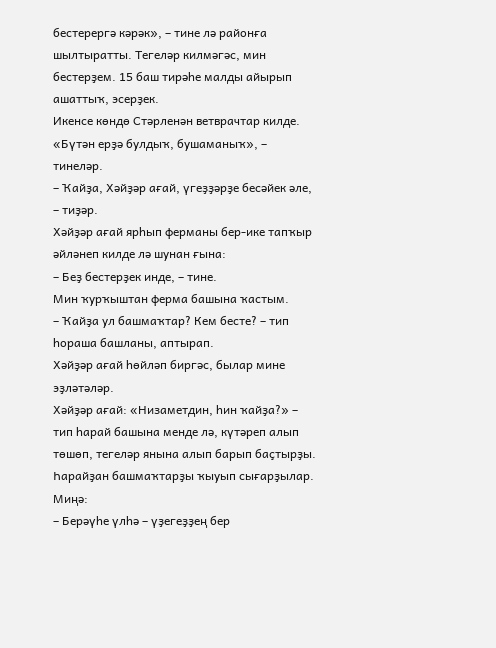бестерергә кәрәк», – тине лә районға шылтыратты. Тегеләр килмәгәс, мин бестерҙем. 15 баш тирәһе малды айырып ашаттыҡ, эсерҙек.
Икенсе көндө Стәрленән ветврачтар килде. «Бүтән ерҙә булдыҡ, бушаманыҡ», – тинеләр.
– Ҡайҙа, Хәйҙәр ағай, үгеҙҙәрҙе бесәйек әле, – тиҙәр.
Хәйҙәр ағай ярһып ферманы бер-ике тапҡыр әйләнеп килде лә шунан ғына:
– Беҙ бестерҙек инде, – тине.
Мин ҡурҡыштан ферма башына ҡастым.
– Ҡайҙа ул башмаҡтар? Кем бесте? – тип һораша башланы, аптырап.
Хәйҙәр ағай һөйләп биргәс, былар мине эҙләтәләр.
Хәйҙәр ағай: «Низаметдин, һин ҡайҙа?» – тип һарай башына менде лә, күтәреп алып төшөп, тегеләр янына алып барып баҫтырҙы.
Һарайҙан башмаҡтарҙы ҡыуып сығарҙылар. Миңә:
– Берәүһе үлһә – үҙегеҙҙең бер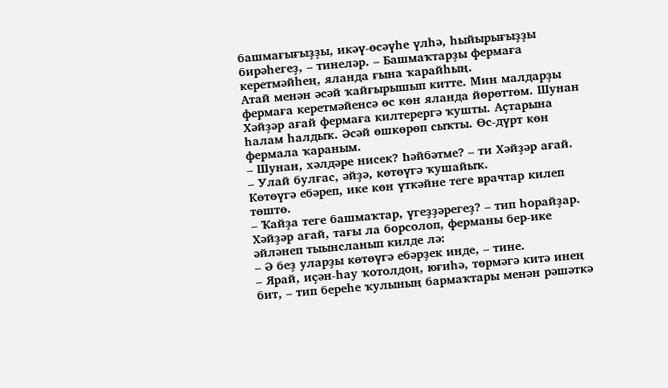башмағығыҙҙы, икәү-өсәүһе үлһә, һыйырығыҙҙы бирәһегеҙ, – тинеләр. – Башмаҡтарҙы фермаға керетмәйһең, яланда ғына ҡарайһың.
Атай менән әсәй ҡайғырышып китте. Мин малдарҙы фермаға керетмәйенсә өс көн яланда йөрөттөм. Шунан Хәйҙәр ағай фермаға килтерергә ҡушты. Аҫтарына һалам һалдыҡ. Әсәй өшкөрөп сыҡты. Өс-дүрт көн фермала ҡараным.
– Шунан, хәлдәре нисек? Һәйбәтме? – ти Хәйҙәр ағай.
– Улай булғас, әйҙә, көтөүгә ҡушайыҡ.
Көтөүгә ебәреп, ике көн үткәйне теге врачтар килеп төштө.
– Ҡайҙа теге башмаҡтар, үгеҙҙәрегеҙ? – тип һорайҙар.
Хәйҙәр ағай, тағы ла борсолоп, ферманы бер-ике әйләнеп тыынсланып килде лә:
– Ә беҙ уларҙы көтөүгә ебәрҙек инде, – тине.
– Ярай, иҫән-һау ҡотолдоң, юғиһә, төрмәгә китә инең бит, – тип береһе ҡулының бармаҡтары менән рәшәткә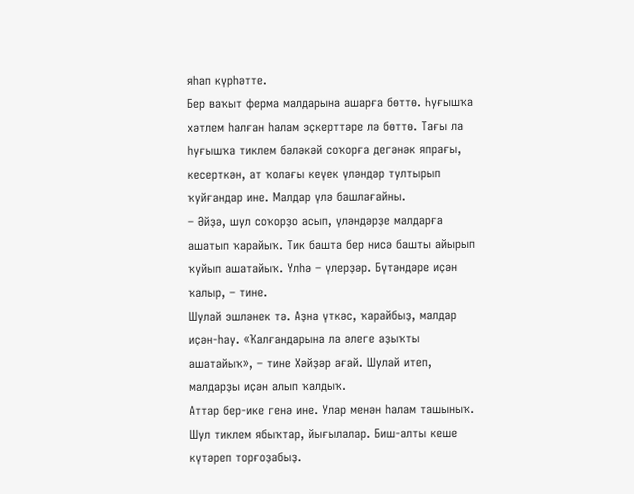яһап күрһәтте.
Бер ваҡыт ферма малдарына ашарға бөттө. Һуғышҡа хәтлем һалған һалам эҫкерттәре лә бөттө. Тағы ла һуғышҡа тиклем бәләкәй соҡорға дегәнәк япрағы, кесерткән, ат ҡолағы кеүек үләндәр тултырып ҡуйғандар ине. Малдар үлә башлағайны.
– Әйҙә, шул соҡорҙо асып, үләндәрҙе малдарға ашатып ҡарайыҡ. Тик башта бер нисә башты айырып ҡуйып ашатайыҡ. Үлһә – үлерҙәр. Бүтәндәре иҫән ҡалыр, – тине.
Шулай эшләнек тә. Аҙна үткәс, ҡарайбыҙ, малдар иҫән-һау. «Ҡалғандарына ла әлеге аҙыҡты ашатайыҡ», – тине Хәйҙәр ағай. Шулай итеп, малдарҙы иҫән алып ҡалдыҡ.
Аттар бер-ике генә ине. Улар менән һалам ташыныҡ. Шул тиклем ябыҡтар, йығылалар. Биш-алты кеше күтәреп торғоҙабыҙ.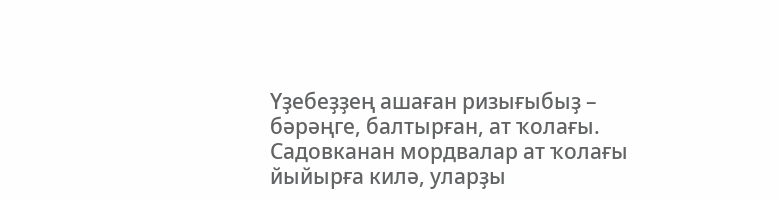Үҙебеҙҙең ашаған ризығыбыҙ – бәрәңге, балтырған, ат ҡолағы. Садовканан мордвалар ат ҡолағы йыйырға килә, уларҙы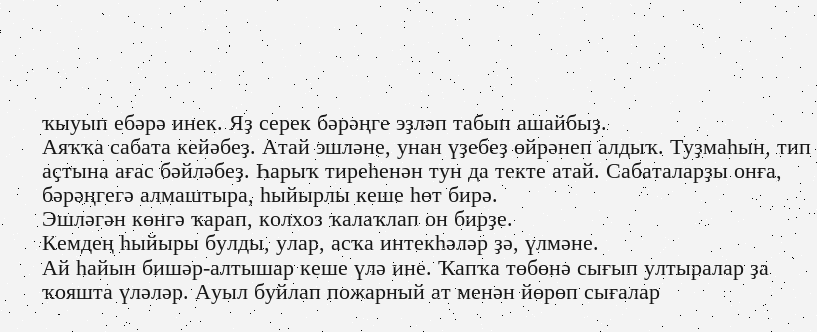ҡыуып ебәрә инек. Яҙ серек бәрәңге эҙләп табып ашайбыҙ.
Аяҡҡа сабата кейәбеҙ. Атай эшләне, унан үҙебеҙ өйрәнеп алдыҡ. Туҙмаһын, тип аҫтына ағас бәйләбеҙ. Һарыҡ тиреһенән тун да текте атай. Сабаталарҙы онға, бәрәңгегә алмаштыра, һыйырлы кеше һөт бирә.
Эшләгән көнгә ҡарап, колхоз ҡалаҡлап он бирҙе.
Кемдең һыйыры булды, улар, асҡа интекһәләр ҙә, үлмәне.
Ай һайын бишәр-алтышар кеше үлә ине. Ҡапҡа төбөнә сығып ултыралар ҙа ҡояшта үләләр. Ауыл буйлап пожарный ат менән йөрөп сығалар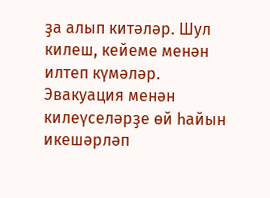ҙа алып китәләр. Шул килеш, кейеме менән илтеп күмәләр.
Эвакуация менән килеүселәрҙе өй һайын икешәрләп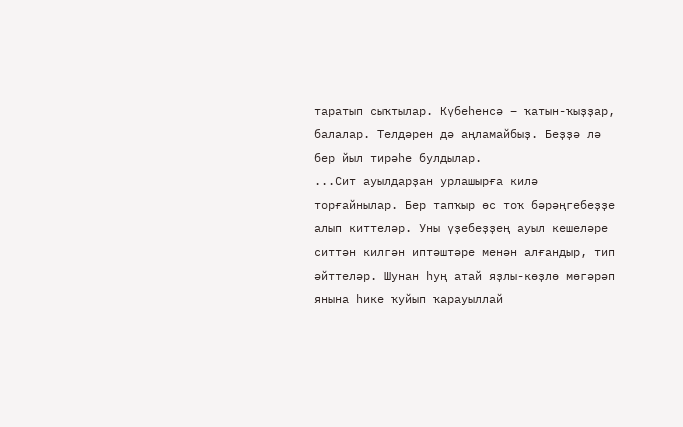таратып сыҡтылар. Күбеһенсә – ҡатын-ҡыҙҙар, балалар. Телдәрен дә аңламайбыҙ. Беҙҙә лә бер йыл тирәһе булдылар.
...Сит ауылдарҙан урлашырға килә торғайнылар. Бер тапҡыр өс тоҡ бәрәңгебеҙҙе алып киттеләр. Уны үҙебеҙҙең ауыл кешеләре ситтән килгән иптәштәре менән алғандыр, тип әйттеләр. Шунан һуң атай яҙлы-көҙлө мөгәрәп янына һике ҡуйып ҡарауыллай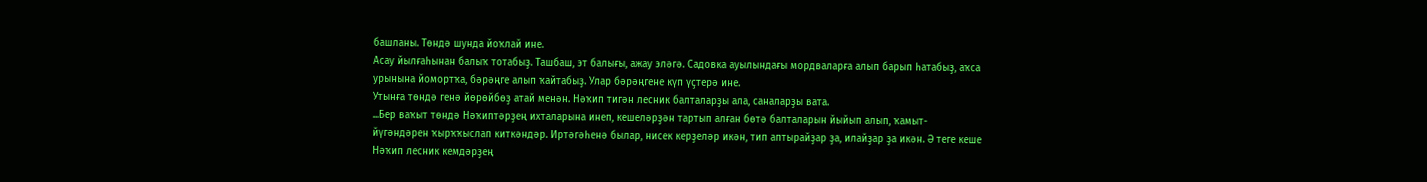башланы. Төндә шунда йоҡлай ине.
Асау йылғаһынан балыҡ тотабыҙ. Ташбаш, эт балығы, ажау эләгә. Садовка ауылындағы мордваларға алып барып һатабыҙ, аҡса урынына йомортҡа, бәрәңге алып ҡайтабыҙ. Улар бәрәңгене күп үҫтерә ине.
Утынға төндә генә йөрөйбөҙ атай менән. Нәҡип тигән лесник балталарҙы ала, саналарҙы вата.
...Бер ваҡыт төндә Нәҡиптәрҙең ихталарына инеп, кешеләрҙән тартып алған бөтә балталарын йыйып алып, ҡамыт-йүгәндәрен ҡырҡҡыслап киткәндәр. Иртәгәһенә былар, нисек керҙеләр икән, тип аптырайҙар ҙа, илайҙар ҙа икән. Ә теге кеше Нәҡип лесник кемдәрҙең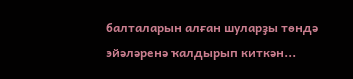балталарын алған шуларҙы төндә эйәләренә ҡалдырып киткән...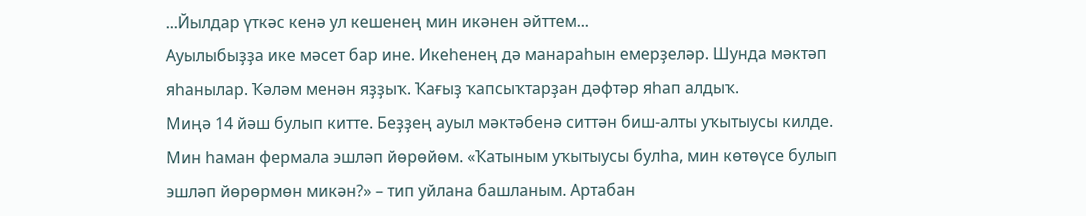...Йылдар үткәс кенә ул кешенең мин икәнен әйттем...
Ауылыбыҙҙа ике мәсет бар ине. Икеһенең дә манараһын емерҙеләр. Шунда мәктәп яһанылар. Ҡәләм менән яҙҙыҡ. Ҡағыҙ ҡапсыҡтарҙан дәфтәр яһап алдыҡ.
Миңә 14 йәш булып китте. Беҙҙең ауыл мәктәбенә ситтән биш-алты уҡытыусы килде. Мин һаман фермала эшләп йөрөйөм. «Ҡатыным уҡытыусы булһа, мин көтөүсе булып эшләп йөрөрмөн микән?» – тип уйлана башланым. Артабан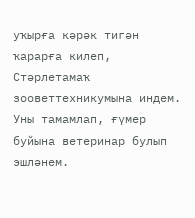уҡырға кәрәк тигән ҡарарға килеп, Стәрлетамаҡ зооветтехникумына индем. Уны тамамлап, ғүмер буйына ветеринар булып эшләнем.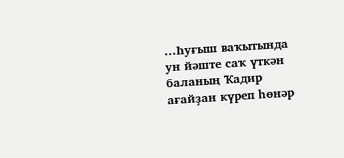...Һуғыш ваҡытында ун йәште саҡ үткән баланың Ҡадир ағайҙан күреп һөнәр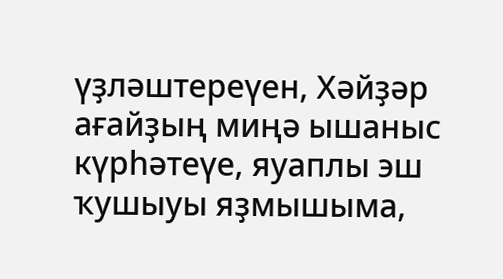үҙләштереүен, Хәйҙәр ағайҙың миңә ышаныс күрһәтеүе, яуаплы эш ҡушыуы яҙмышыма,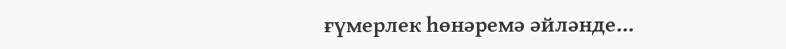ғүмерлек һөнәремә әйләнде...